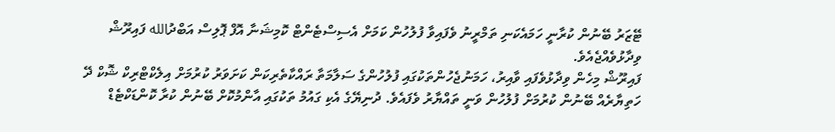ޓޭޒަރު ބޭނުން ކުރާނީ ހަމައެކަނި ތަމްރީނު ވެފައިވާ ފުލުހުން ކަމަށް އެސިސްޓެންޓް ކޮމިޝަނާ އޮފް ޕޮލިސް އަބްދުالله ފައިރޫޝް ވިދާޅުވެއްޖެއެވެ.
ފައިރޫޝް މިހެން ވިދާޅުވެފައި ވާއިރު، ހަމަނުޖެހުންތަކުގައި ފުލުހުންގެ ސަލާމަތާ ރައްކާތެރިކަން ކަށަވަރު ކުރުމަށް އިލެކްޓްރިކް ޝޮކް ދޭ ހަތިޔާރެއް ބޭނުން ކުރުމަށް ފުލުހުން ވަނީ ތައްޔާރު ވެފައެވެ. ދުނިޔޭގެ އެކި ގައުމު ތަކުގައި އާންމުކޮށް ބޭނުން ކުރާ ކޮންޑަކްޓެޑް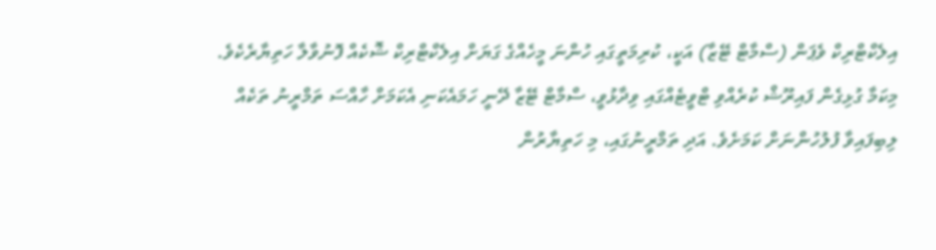އިލެކްޓްރިކް ވެޕަން (ސްމާޓް ޓޭޒާ) އަކީ، ކުރިމަތީގައި ހުންނަ މީހެއްގެ ގަޔަށް އިލެކްޓްރިކް ޝޮކެއް ފޮނުވާލާ ހަތިޔާރެކެވެ.
މިކަމާ ގުޅިގެން ފައިރޫޝް ކުރެއްވި ޓްވީޓެއްގައި ވިދާޅުވީ، ސްމާޓް ޓޭޒާ ދޭނީ ހަމައެކަނި އެކަމަށް ހާއްސަ ތަމްރީނު ތަކެއް ލިބިފައިވާ ފުލުހުންނަށް ކަމަށެވެ. އަދި ތަމްރީނުގައި، މި ހަތިޔާރުން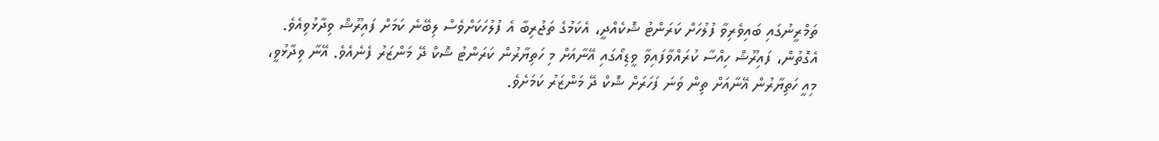ތަމްރީނުގައި ބައިވެރިވާ ފުލުހަށް ކަރަންޓު ޝޮކެއްދީ، އެކަމުގެ ތަޖުރިބާ އެ ފުލުހަކަށްވެސް ލިބޭނެ ކަމަށް ފައިރޫޝް ވިދާޅުވިއެވެ.
އެގޮތުން، ފައިރޫޝް ހިއްސާ ކުރައްވާފައިވާ ވީޑިއޯގައި އޭނާއަށް މި ހަތިޔާރުން ކަރަންޓު ޝޮކް ދޭ މަންޒަރު ފެނެއެވެ. އޭނާ ވިދާޅުވީ، މިއީ ހަތިޔާރުން އޭނާއަށް ތިން ވަނަ ފަހަރަށް ޝޮކް ދޭ މަންޒަރު ކަމަށެވެ.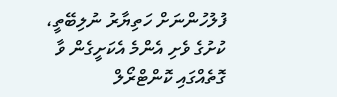ފުލުހުންނަށް ހަތިޔާރު ނުލިބޭތީ، ކުށުގެ ވެށި އެންމެ އެކަށީގެން ވާ ގޮތެއްގައި ކޮންޓްރޯލް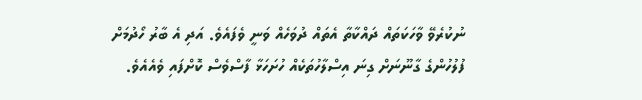ނުކުރެވޭ ވާހަކަތައް ދައްކާތާ އެތައް ދުވަހެއް ވަނީ ވެފައެވެ. އަދި އެ ބާރު ހޯދުމަށް ފުލުހުންގެ ގާނޫނަށް ގިނަ އިސްލާހުތަކެއް ހުށަހަޅާ ފާސްވެސް ކޮށްފައި ވެއެއެވެ.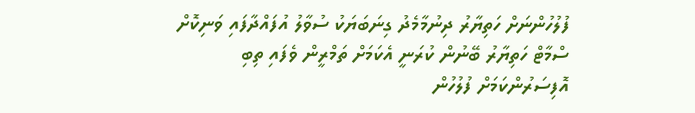ފުލުހުންނަށް ހަތިޔާރު ދިނުމާމެދު ގިނަބަޔަކު ސުވާލު އުފައްދާފައި ވަނިކޮށް ސްމާޓް ހަތިޔާރު ބޭނުން ކުރަނީ އެކަމަށް ތަމްރީން ވެފައި ތިބި އޮފިސަރުންކަމަށް ފުލުހުން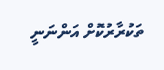ތަކުރާރުކޮށް އަންނަނީ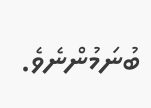ބުނަމުންނެވެ.